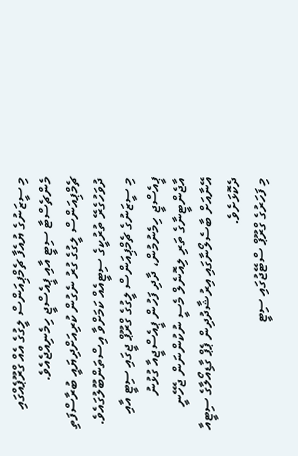މި ސީޒަނުގެ ޔުއެފާ ޗެމްޕިއަންސް ލީގުގެ އެއް ގްރޫޕެއްގައި މެންޗެސްޓާ ސިޓީ އާއި ޕީއެސްޖީ ހިމެނިއްޖެއެވެ.
ޗެމްޕިއަންސް ލީގުގެ ގުރު ނެގުން ކުރިއަށްދިޔައީ ބުރާސްފަތި ދުވަހުގެރޭ ތުރުކީގެ ސިޓީއެއް ކަމަށްވާ އިސްތަންބޫލުގައެވެ. މި ސީޒަނުގެ ޗެމްޕިއަންސް ލީގުގެ ގްރޫޕް ޖީގައި ސިޓީ އާއި ޕީއެސްޖީ ހިމެނުމުން، ދާދި ފަހުން ޕީއެސްޖީއާ ގުޅުނު އާޖެންޓީނާގެ ތަރި ލިއޮނެލް މެސީ ނުކުންނަން ޖެހޭނީ އޭނާއަށް ބާސެލޯނާގައި އިރުޝާދުދިން ޕެޕް ގާޑިއޯލާގެ ސިޓީއާ ދެކޮޅަށެވެ.
މި ފަހަރުގެ ގްރޫޕް ސްޓޭޖުގައި ސިޓީ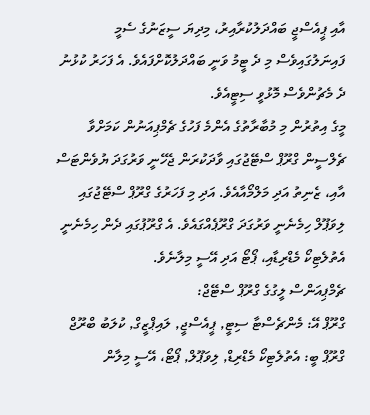އާއި ޕީއެސްޖީ ބައްދަލުކުރާއިރު، މިދިޔަ ސީޒަނުގެ ސެމީ ފައިނަލުގައިވެސް މި ދެ ޓީމު ވަނީ ބައްދަލުކޮށްފައެވެ. އެ ފަހަރު ކުޅުނު ދެ މެޗުންވެސް މޮޅުވީ ސިޓީއެވެ.
މީގެ އިތުރުން މި މުބާރާތުގެ އެންމެ ފަހުގެ ޗެމްޕިއަނުން ކަމަށްވާ ޗެލްސީން ގްރޫޕް ސްޓޭޖުގައި ވާދަކުރަން ޖެހޭނީ ވަރުގަދަ ޔުވެންޓަސް އާއި، ޒެނިތު އަދި މަލްމޯއާއެވެ. އަދި މި ފަހަރުގެ ގްރޫޕް ސްޓޭޖުގައި ލިވަޕޫލް ހިމެނެނީ ވަރުގަދަ ގްރޫޕެއްގައެވެ. އެ ގްރޫޕުގައި ދެން ހިމެނެނީ އެތުލެޓިކޯ މެޑްރިޑާއި، ޕޯޓޯ އަދި އޭސީ މިލާނެވެ.
ޗެމްޕިއަންސް ލީގުގެ ގްރޫޕް ސްޓޭޖް:
ގްރޫޕް އޭ: މެންޗެސްޓާ ސިޓީ, ޕީއެސްޖީ, ލައިޕްޒީގް, ކުލަބު ބްރޫޖް
ގްރޫޕް ބީ: އެތުލެޓިކޯ މެޑްރިޑް, ލިވަޕޫލް, ޕޯޓޯ، އޭސީ މިލާން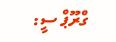ގްރޫޕް ސީ: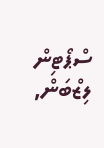ސްޕޯޓިން ލިޒްބަން,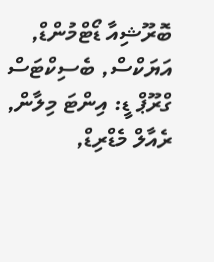ބޮރޫޝިއާ ޑޯޓްމުންޑް, އަޔަކްސް, ބެސިކްޓަސް
ގްރޫޕް ޑީ: އިންޓަ މިލާން, ރެއާލް މެޑްރިޑް,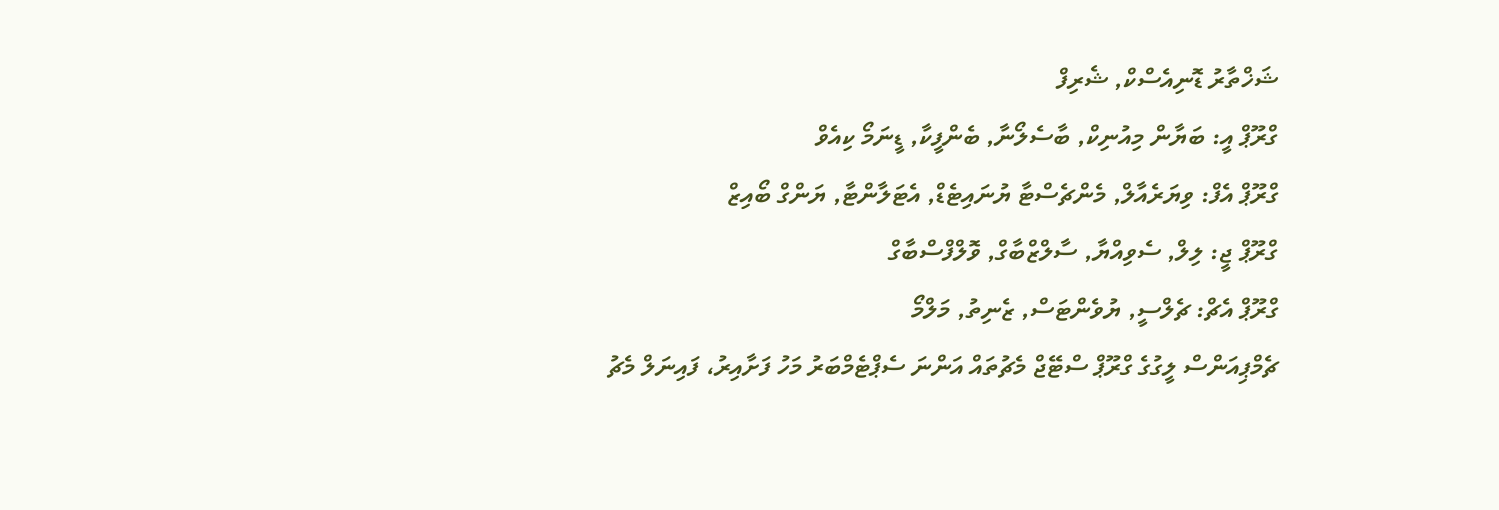ޝަޚްތާރު ޑޮނިއެސްކް, ޝެރިފް
ގްރޫޕް އީ: ބަޔާން މިއުނިކް, ބާސެލޯނާ, ބެންފީކާ, ޑީނަމޯ ކިއެވް
ގްރޫޕް އެފް: ވިޔަރެއާލް, މެންޗެސްޓާ ޔުނައިޓެޑް, އެޓަލާންޓާ, ޔަންގް ބޯއިޒް
ގްރޫޕް ޖީ: ލިލް, ސެވިއްޔާ, ސާލްޒްބާގް, ވޮލްފްސްބާގް
ގްރޫޕް އެޗް: ޗެލްސީ, ޔުވެންޓަސް, ޒެނިތު, މަލްމޯ
ޗެމްޕިއަންސް ލީގުގެ ގްރޫޕް ސްޓޭޖް މެޗުތައް އަންނަ ސެޕްޓެމްބަރު މަހު ފަށާއިރު، ފައިނަލް މެޗު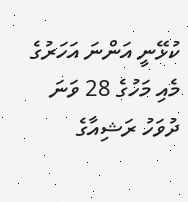ކުޅޭނީ އަންނަ އަހަރުގެ މެއި މަހުގެ 28 ވަނަ ދުވަހު ރަޝިއާގެ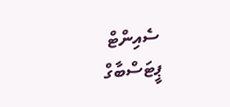ސެއިންޓް ޕީޓަސްބާގް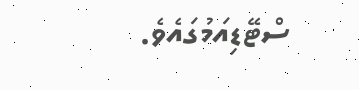ސްޓޭޑިއަމުގައެވެ.